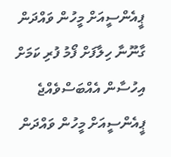ޕީއެންސީއަށް މީހުން ވައްދަން ގާނޫނާ ހިލާފަށް ފޯމު ފުރި ކަމަށް އިހުސާން އެއްބަސްވެއްޖެ ޕީއެންސީއަށް މީހުން ވައްދަން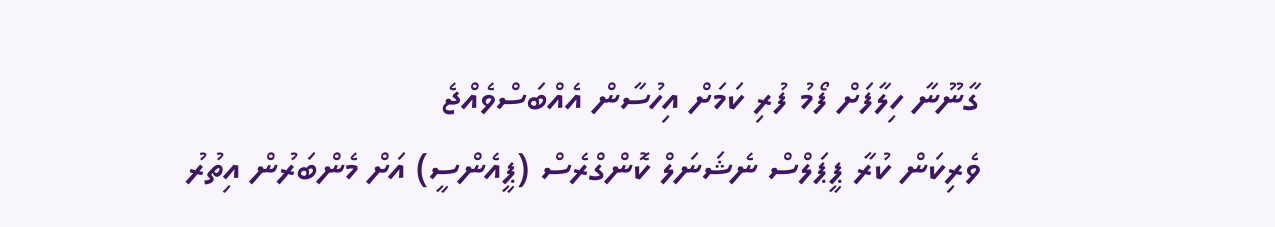ގާނޫނާ ހިލާފަށް ފޯމު ފުރި ކަމަށް އިހުސާން އެއްބަސްވެއްޖެ
ވެރިކަން ކުރާ ޕީޕަލްސް ނެޝަނަލް ކޮންގްރެސް (ޕީއެންސީ) އަށް މެންބަރުން އިތުރު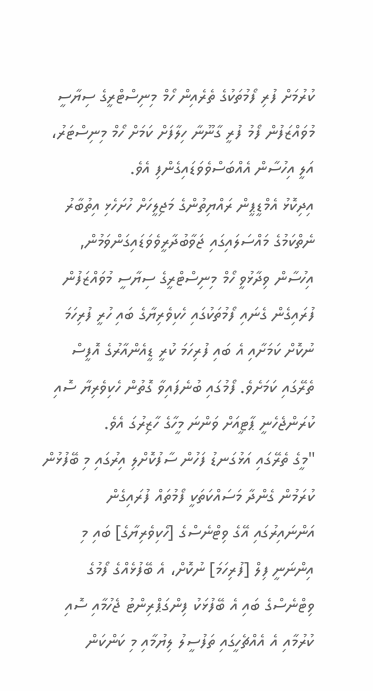ކުރުމަށް ފުރި ފޯމުތަކުގެ ތެރެއިން ހޯމް މިނިސްޓްރީގެ ސިޔާސީ މުވައްޒަފުން ފޯމު ފުރީ ގާނޫނާ ހިލާފަށް ކަމަށް ހޯމް މިނިސްޓަރު، އަލީ އިހުސާން އެއްބަސްވެވަޑައިގެންފި އެވެ.
އިދިކޮޅު އެމްޑީޕީން ރައްޔިތުންގެ މަޖިލީހަށް ހުށަހެޅި އިތުބާރު ނެތްކަމުގެ މައްސަލައިގައި ޖަވާބުދާރީވެވަޑައިގަންވަމުން, އިހުސާން ވިދާޅުވީ ހޯމް މިނިސްޓްރީގެ ސިޔާސީ މުވައްޒަފުން ފުރައިގެން ގެނައި ފޯމުތަކުގައި ހެކިވެރިޔާގެ ބައި ހުރީ ފުރިހަމަ ނުކޮށް ކަމަށާއި އެ ބައި ފުރިހަމަ ކުރީ ޑީއެންއާރުގެ އޮފީސް ތެރޭގައި ކަމަށެވެ. ފޯމުގައި ބުނެފައިވާ ގޮތުން ހެކިވެރިޔާ ސޮއި ކުރަންޖެހެނީ ޕާޓީއަށް ވަންނަ މީހާގެ ހާޒިރުގަ އެވެ.
"މީގެ ތެރޭގައި އަޅުގަނޑު ފަހުން ސާފުކޮށްލި އިރުގައި މި ބޭފުޅުން ކުރަމުން ގެންދާ މަސައްކަތަކީ ފޯމުތައް ފުރައިގެން އަންނައިރުގައި އޭގެ ވިޓްނެސްގެ [ހެކިވެރިޔާގެ] ބައި މި އިންނަނީ ފިލް [ފުރިހަމަ] ނުކޮށް، އެ ބޭފުޅެއްގެ ފޯމުގެ ވިޓްނެސްގެ ބައި އެ ބޭފުޅަކު ފިންގަޕްރިންޓު ޖެހުމާއި ސޮއި ކުރުމާއި އެ އެއްޗެހީގައި ތަފުސީލު ލިޔުމާއި މި ކަންކަން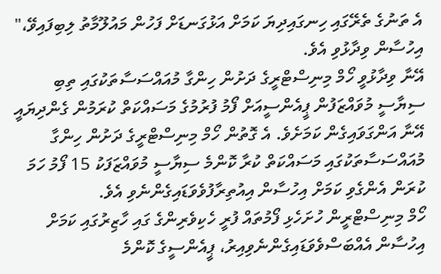އެ ތަނުގެ ތެރޭގައި ހިނގައިދިޔަ ކަމަށް އަޅުގަނޑަށް ފަހުން މައުލޫމާތު ލިބިފައިވޭ،" އިހުސާން ވިދާޅުވި އެވެ.
އޭނާ ވިދާޅުވީ ހޯމް މިނިސްޓްރީގެ ދަށުން ހިންގާ މުއައްސަސާތަކުގައި ތިބި ސިޔާސީ މުވައްޒަފުން ޕީއެންސީއަށް ފޯމު ފުރުމުގެ މަސައްކަތް ކުރަމުން ގެންދިޔައީ އޭނާ އަންގަވައިގެން ކަމަށެވެ. އެ ގޮތުން ހޯމް މިނިސްޓްރީގެ ދަށުން ހިންގާ މުއައްސަސާތަކުގައި މަސައްކަތް ކުރާ ކޮންމެ ސިޔާސީ މުވައްޒަފަކު 15 ފޯމު ހަމަ ކުރަން އެންގެވި ކަމަށް އިހުސާން އިއުތިރާފުވެވަޑައިގެންނެވި އެވެ.
ހޯމް މިނިސްޓްރީން ހުށަހެޅި ފޯމުތައް ފުރީ ހެކިވެރިންގެ ގައި ހާޒިރުގައި ކަމަށް އިހުސާން އެއްބަސްވެވަޑައިގެންނެވިއިރު، ޕީއެންސީގެ ކޮންމެ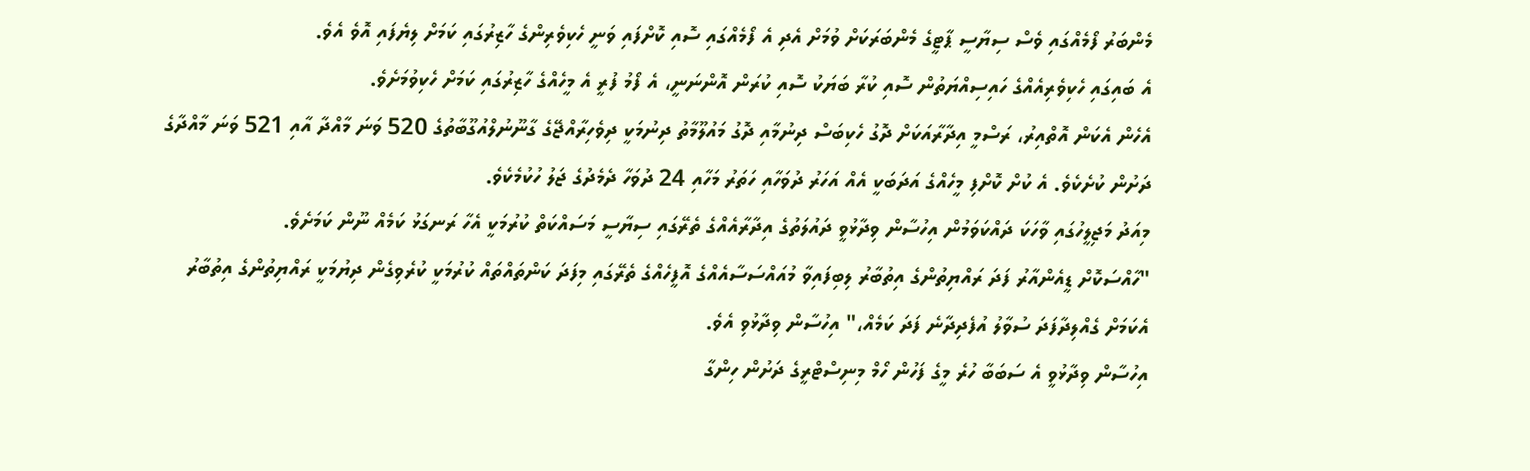މެންބަރު ފޯމެއްގައި ވެސް ސިޔާސީ ޕާޓީގެ މެންބަރަކަށް ވުމަށް އެދި އެ ފޯމެއްގައި ސޮއި ކޮށްފައި ވަނީ ހެކިވެރިންގެ ހާޒިރުގައި ކަމަށް ލިޔެފައި އޮވެ އެވެ.
އެ ބައިގައި ހެކިވެރިއެއްގެ ހައިސިއްޔަތުން ސޮއި ކުރާ ބަޔަކު ސޮއި ކުރަން އޮންނަނީ، އެ ފޯމު ފުރީ އެ މީހެއްގެ ހާޒިރުގައި ކަމަށް ހެކިވުމަށެވެ.
އެހެން އެކަން އޮތްއިރު، ރަސްމީ އިދާރާއަކަށް ދޮގު ހެކިބަސް ދިނުމާއި ދޮގު މައުލޫމާތު ދިނުމަކީ ދިވެހިރާއްޖޭގެ ގާނޫނުލްއުގޫބާތުގެ 520 ވަނަ މާއްދާ އާއި 521 ވަނަ މާއްދާގެ ދަށުން ކުށެކެވެ. އެ ކުށް ކޮށްފި މީހެއްގެ އަދަބަކީ އެއް އަހަރު ދުވަހާއި ހަތަރު މަހާއި 24 ދުވަހާ ދެމެދުގެ ޖަލު ހުކުމެކެވެ.
މިއަދު މަޖިލީހުގައި ވާހަކަ ދައްކަވަމުން އިހުސާން ވިދާޅުވީ ދައުލަތުގެ އިދާރާއެއްގެ ތެރޭގައި ސިޔާސީ މަސައްކަތް ކުރުމަކީ އެހާ ރަނގަޅު ކަމެއް ނޫން ކަމަށެވެ.
"ހާއްސަކޮށް ޑީއެންއާރު ފަދަ ރައްޔިތުންގެ އިތުބާރު ލިބިފައިވާ މުއައްސަސާއެއްގެ އޮފީހެއްގެ ތެރޭގައި މިފަދަ ކަންތައްތައް ކުރުމަކީ ކުރެވިގެން ދިޔުމަކީ ރައްޔިތުންގެ އިތުބާރު އެކަމަށް ގެއްލިދާފަދަ ސުވާލު އުފެދިދާނެ ފަދަ ކަމެއް،" އިހުސާން ވިދާޅުވި އެވެ.
އިހުސާން ވިދާޅުވީ އެ ސަބަބާ ހުރެ މީގެ ފަހުން ހޯމް މިނިސްޓްރީގެ ދަށުން ހިންގާ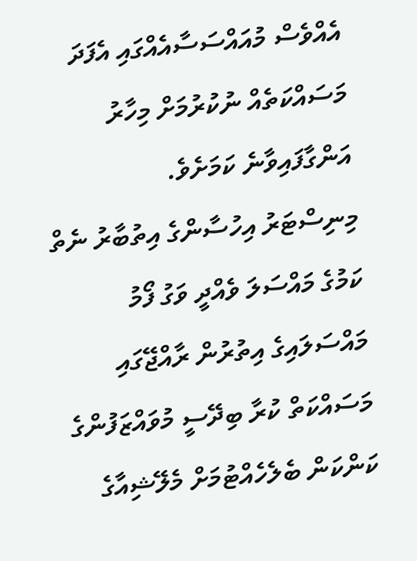އެއްވެސް މުއައްސަސާއެއްގައި އެފަދަ މަސައްކަތެއް ނުކުރުމަށް މިހާރު އަންގާފައިވާނެ ކަމަށެވެ.
މިނިސްޓަރު އިހުސާންގެ އިތުބާރު ނެތް ކަމުގެ މައްސަލަ ވެއްދީ ވަގު ފޯމު މައްސަލައިގެ އިތުރުން ރާއްޖޭގައި މަސައްކަތް ކުރާ ބިދޭސީ މުވައްޒަފުންގެ ކަންކަން ބެލެހެއްޓުމަށް މެލޭޝިއާގެ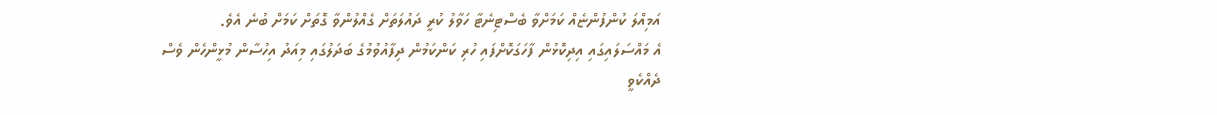އަމިއްލަ ކުންފުންޏެއް ކަމަށްވާ ބެސްޓިނެޓާ ހަވާލު ކުރީ ދައުލަތަށް ގެއްލުންވާ ގޮތަށް ކަމަށް ބުނެ އެވެ.
އެ މައްސަލައިގައި އިދިކޮޅުން ފާހަގަކޮށްފައި ހުރި ކަންކަމުން ދިފާއުވުމުގެ ބަދަލުގައި މިއަދު އިހުސާން މުޅީންހެން ވެސް ދެއްކެވީ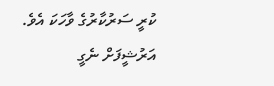ކުރީ ސަރުކާރުގެ ވާހަކަ އެވެ.
އަރުޝީފަށް ނެގީ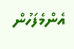އެންމެފަހުން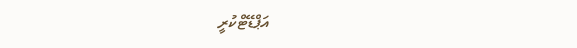އަޕްޑޭޓްކުރީ